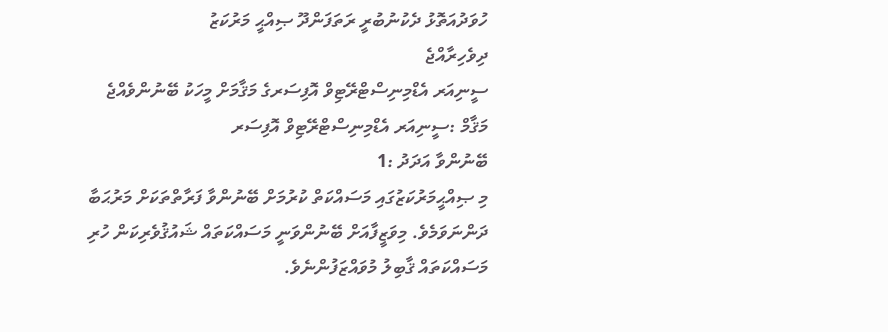ހުވަދުއަތޮޅު ދެކުނުބުރީ ރަތަފަންދޫ ޞިއްޙީ މަރުކަޒު
ދިވެހިރާއްޖެ
ސީނިއަރ އެޑްމިނިސްޓްރޭޓިވް އޮފިސަރގެ މަޤާމަށް މީހަކު ބޭނުންވެއްޖެ
މަޤާމް :ސީނިއަރ އެޑްމިނިސްޓްރޭޓިވް އޮފިސަރ
ބޭނުންވާ އަދަދު :1
މި ޞިއްޙީމަރުކަޒުގައި މަސައްކަތް ކުރުމަށް ބޭނުންވާ ފަރާތްތަކަށް މަރުޙަބާ ދަންނަވަމެވެ. މިވަޒީފާއަށް ބޭނުންވަނީ މަސައްކަތައް ޝައުޤުވެރިކަން ހުރި މަސައްކަތައް ޤާބިލު މުވައްޒަފުންނެވެ.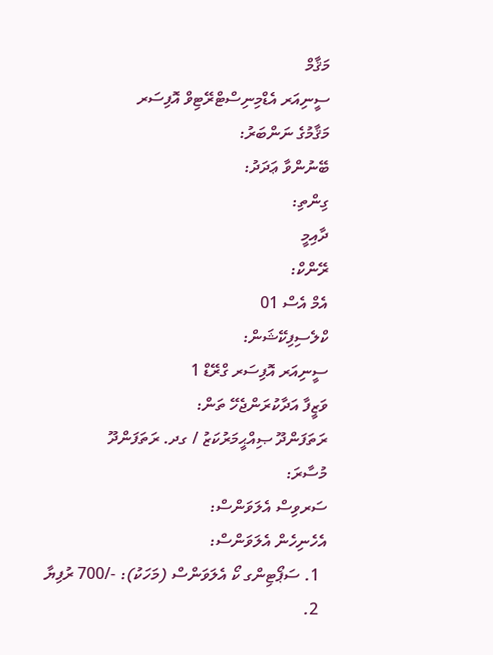މަޤާމް
ސީނިއަރ އެޑްމިނިސްޓްރޭޓިވް އޮފިސަރ
މަޤާމުގެ ނަންބަރު:
ބޭނުންވާ ޢަދަދު:
ގިންތި:
ދާއިމީ
ރޭންކް:
އެމް އެސް 01
ކްލެސިފިކޭޝަން:
ސީނިއަރ އޮފިސަރ ގްރޭޑް 1
ވަޒީފާ އަދާކުރަންޖެހޭ ތަން:
ރަތަފަންދޫ ޞިއްޙީމަރުކަޒު / ގދ. ރަތަފަންދޫ
މުސާރަ:
ސަރވިސް އެލަވަންސް:
އެހެނިހެން އެލަވަންސް:
  1. ސަޕޯޓިންގ ކޯ އެލަވަންސް (މަހަކު): -/700 ރުފިޔާ
  2.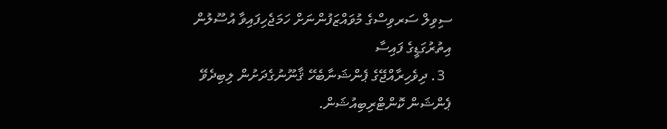ސިވިލް ސަރވިސްގެ މުވައްޒަފުންނަށް ހަމަޖެހިފައިވާ އުސޫލުން އިތުރުގަޑީގެ ފައިސާ
  3. ދިވެހިރާއްޖޭގެ ޕެންޝަނާބެހޭ ޤާނޫނުގެދަށުން ލިބިދެވޭ ޕެންޝަން ކޮންޓްރިބިއުޝަން.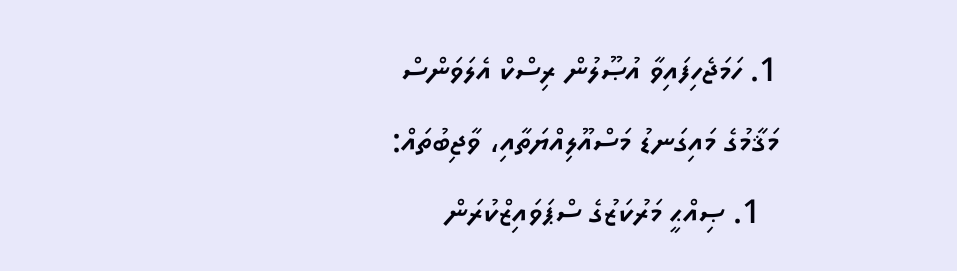1. ހަމަޖެހިފައިވާ އުޞޫލުން ރިސްކް އެލަވަންސް
މަޤާމުގެ މައިގަނޑު މަސްއޫލިއްޔަތާއި، ވާޖިބުތައް:
  1. ޞިއްޙީ މަރުކަޒުގެ ސްޕަވައިޒްކުރަން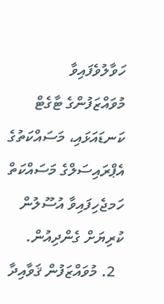ހަވާލުވެފައިވާ މުވައްޒަފުންގެ ޓާގެޓް ކަނޑައަޅައި، މަސައްކަތުގެ އެޕްރައިސަލްގެ މަސައްކަތް ހަމޖެހިފައިވާ އުސޫލުން ކުރިޔަށް ގެންދިއުން.
  2. މުވައްޒަފުން ޤަވާއިދާ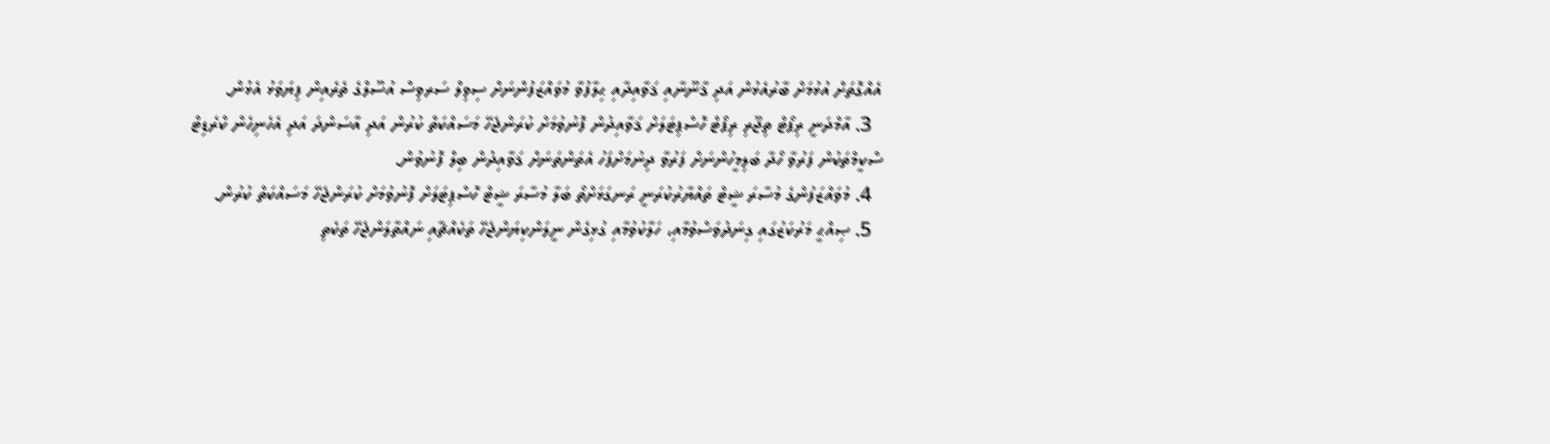އެއްގޮތަށް އުޅުމަށް ބާރުއެޅުން އަދި ޤާނޫނާއި ޤަވާއިދާއި ޙިލާފުވާ މުވައްޒަފުންނަށް ސިވިލް ސަރވިސް އުސޫލްގެ ތެރެއިން ފިޔަވަޅު އެޅުން.
  3. އާމްދަނީ ރިޕޯޓް ތިޖޫރި ރިޕޯޓް ހޮސްޕިޓަލަށް ޤަވާއިދުން ފޮނުވުމަށް ކުރަންޖެހޭ މަސައްކަތް ކުރުން އަދި އާސަންދަ އަދި އެހެނިހެން ކްރެޑިޓް ސްކީމްތަކުން ފަރުވާ ހޯދާ ބަލިމީހުންނަށް ފަރުވާ ދިނުމަށްފަހު އެތަންތަނަށް ޤަވާއިދުން ބިލް ފޮނުވުން.
  4. މުވައްޒަފުންގެ މުސާރަ ޝީޓް ތައްޔާރުކުރަނީ ރަނގަޅަށްތޯ ބަލާ މުސާރަ ޝީޓް ހޮސްޕިޓަލަށް ފޮނުވުމަށް ކުރަންޖެހޭ މަސައްކަތް ކުރުން.
  5. ޞިއްޙީ މަރުކަޒުގައި ގިނަދުވަސްވުމާއި، ހަލާކުވުމާއި ގުޅިގެން ނީލަންކިޔަންޖެހޭ ތަކެއްޗާއި ނައްތާލަންޖެހޭ ތަކެތި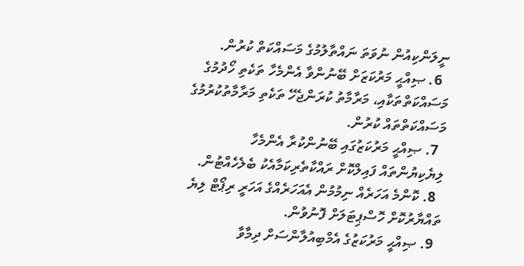ނީލަންކިއުން ނުވަތަ ނައްތާލުމުގެ މަސައްކަތް ކުރުން.
  6. ޞިއްޙީ މަރުކަޒަށް ބޭނުންވާ އެންމެހާ ތަކެތި ހޯދުމުގެ މަސައްކަތްތަކާއި، މަރާމާތު ކުރަންޖެހޭ ތަކެތި މަރާމާތުކުރުމުގެ މަސައްކަތްތައް ކުރުން.
  7. ޞިއްޙީ މަރުކަޒުގައި ބޭނުންކުރާ އެންމެހާ ލިޔެކިޔުންތައް ފައިލްކޮށް ރައްކާތެރިކަމާއެކު ބެލެހެއްޓުން.
  8. ކޮންމެ އަހަރެއް ނިމުމުން އެއަހަރެއްގެ އަހަރީ ރިޕޯޓް ލިޔެ ތައްޔާރުކޮށް ހޮސްޕިޓަލަށް ފޮނުވުން.
  9. ޞިއްޙީ މަރުކަޒުގެ އެމްބިއުލާންސަށް ދިމާވާ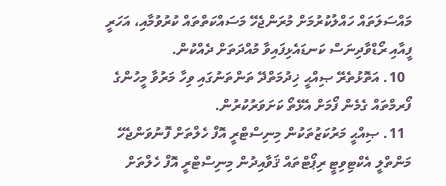މައްސަލަތައް ހައްލުކުރުމަށް މުރަންޖެހޭ މަސައްކަތްތައް ކުރުވުމާއި، އަހަރީ ފީއާއި ރޯޑްވާދިނަސް ކަނޑައެޅިފައިވާ މުއްދަތަށް ދެއްކުން.
  10. އަތޮޅުތެރޭ ޞިއްޙީ ޚިދުމަތްދޭ ތަންތަނުގައި ވިހާ މަރުވާ މީހުންގެ ފޯރމްތައް ގެމެން ފޯމަށް އެޅޭތޯ ކަށަވަރުކުރުން.
  11. ޞިއްޙީ މަރުކަޒުތަކުން މިނިސްޓްރީ އޮފް ހެލްތަށް ފޮނުވަންޖެހޭ މަންތްލީ އެކްޓިވިޓީ ރިޕޯޓްތައް ޤަވާއިދުން މިނިސްޓްރީ އޮފް ހެލްތަށް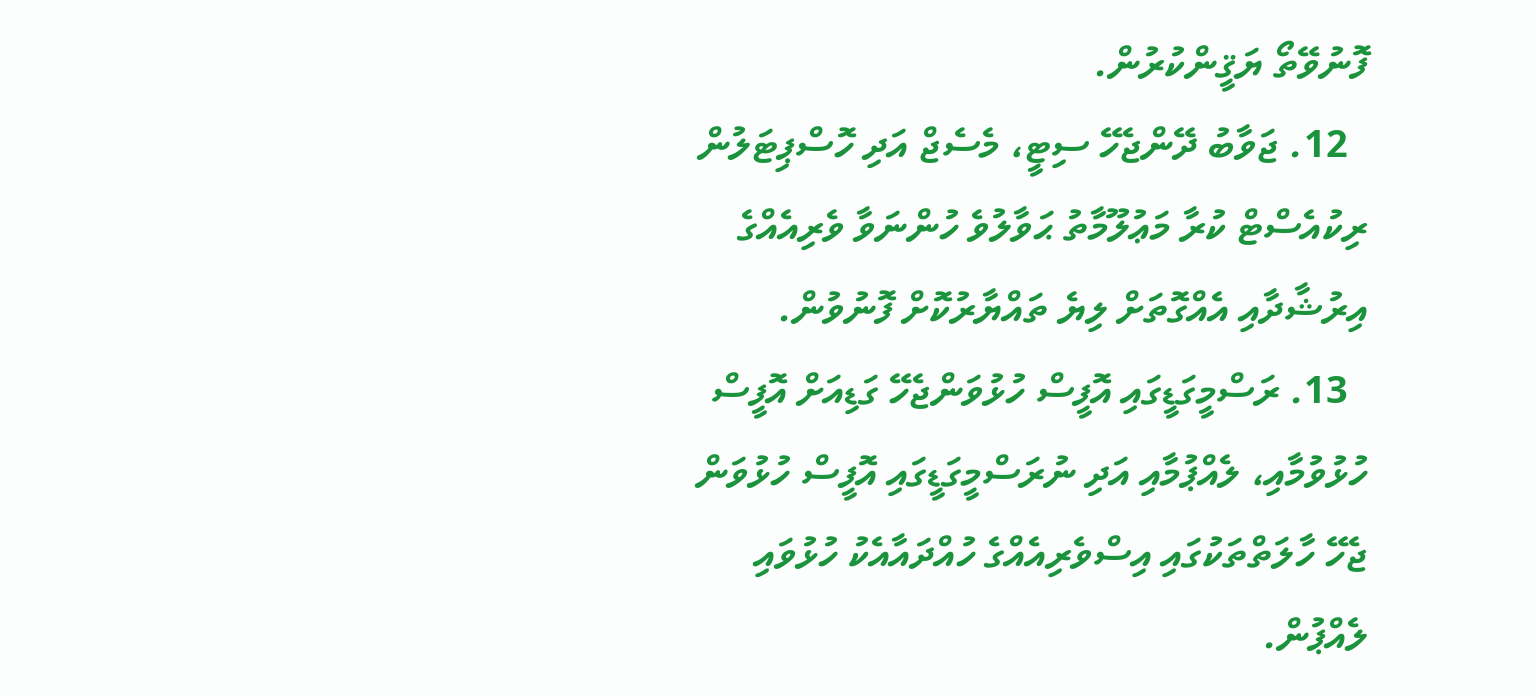ފޮނުވޭތޯ ޔަޤީންކުރުން.
  12. ޖަވާބު ދޭންޖެހޭ ސިޓީ، މެސެޖް އަދި ހޮސްޕިޓަލުން ރިކުއެސްޓް ކުރާ މަޢުލޫމާތު ޙަވާލުވެ ހުންނަވާ ވެރިއެއްގެ އިރުޝާދާއި އެއްގޮތަށް ލިޔެ ތައްޔާރުކޮށް ފޮނުވުން.
  13. ރަސްމީގަޑީގައި އޮފީސް ހުޅުވަންޖެހޭ ގަޑިއަށް އޮފީސް ހުޅުވުމާއި، ލެއްޕުމާއި އަދި ނުރަސްމީގަޑީގައި އޮފީސް ހުޅުވަން ޖެހޭ ހާލަތްތަކުގައި އިސްވެރިއެއްގެ ހުއްދައާއެކު ހުޅުވައި ލެއްޕުން.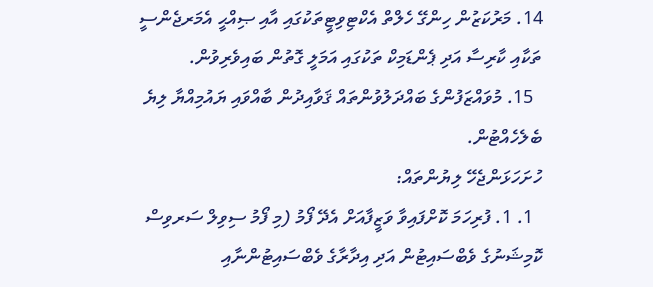14. މަރުކަޒުން ހިންގޭ ހެލްތް އެކްޓިވިޓީތަކުގައި އާއި ޞިއްޙީ އެމަރޖެންސީ ތަކާއި ކާރިސާ އަދި ޕެންޑަމިކް ތަކުގައި އަމަލީ ގޮތުން ބައިވެރިވުން.
  15. މުވައްޒަފުންގެ ބައްދަލުވުންތައް ޤަވާއިދުން ބާއްވައި ޔައުމިއްޔާ ލިޔެ ބެލެހެއްޓުން.
ހުށަހަޅަންޖެހޭ ލިޔުންތައް:
  1. 1. ފުރިހަމަ ކޮށްފައިވާ ވަޒީފާއަށް އެދޭ ފޯމު (މި ފޯމު ސިވިލް ސަރވިސް ކޮމިޝަނުގެ ވެބްސައިޓުން އަދި އިދާރާގެ ވެބްސައިޓުންނާއި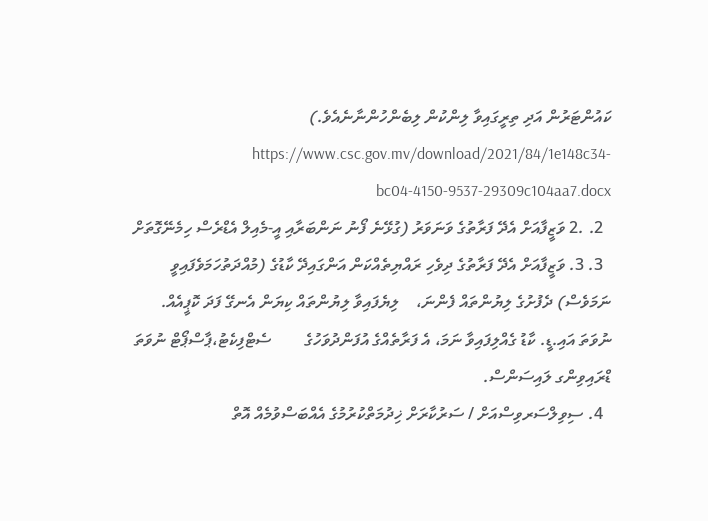ކައުންޓަރުން އަދި ތިރީގައިވާ ލިންކުން ލިބެންހުންނާނެއެވެ.)  https://www.csc.gov.mv/download/2021/84/1e148c34-bc04-4150-9537-29309c104aa7.docx
  2. .2 ވަޒީފާއަށް އެދޭ ފަރާތުގެ ވަނަވަރު (ގުޅޭނެ ފޯނު ނަންބަރާއި އީ-މެއިލް އެޑްރެސް ހިމެނޭގޮތަށް
  3. 3. ވަޒީފާއަށް އެދޭ ފަރާތުގެ ދިވެހި ރައްޔިތެއްކަން އަންގައިދޭ ކާޑުގެ (މުއްދަތުހަމަވެފައިވީ ނަމަވެސް) ދެފުށުގެ ލިޔުންތައް ފެންނަ،    ލިޔެފައިވާ ލިޔުންތައް ކިޔަން އެނގޭ ފަދަ ކޮޕީއެއް. ނުވަތަ އައި.ޑީ. ކާޑު ގެއްލިފައިވާ ނަމަ، އެ ފަރާތެއްގެ އުފަންދުވަހުގެ        ސެޓްފިކެޓު،ޕާސްޕޯޓް ނުވަތަ ޑްރައިވިންގ ލައިސަންސް.
  4. ސިވިލްސަރވިސްއަށް / ސަރުކާރަށް ޚިދުމަތްކުރުމުގެ އެއްބަސްވުމެއް އޮތް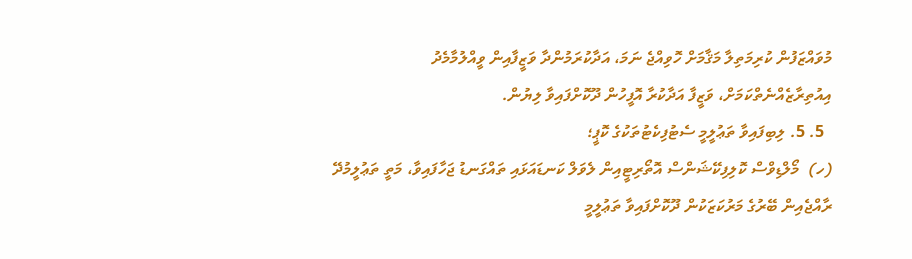މުވައްޒަފުން ކުރިމަތިލާ މަޤާމަށް ހޮވިއްޖެ ނަމަ، އަދާކުރަމުންދާ ވަޒީފާއިން ވީއްލުމާމެދު އިއުތިރާޒެއްނެތްކަމަށް، ވަޒީފާ އަދާކުރާ އޮފީހުން ދޫކޮށްފައިވާ ލިޔުން.
  5. 5. ލިބިފައިވާ ތަޢުލީމީ ސެޓުފިކެޓުތަކުގެ ކޮޕީ؛
(ހ)  މޯލްޑިވްސް ކޮލިފިކޭޝަންސް އޮތޯރިޓީއިން ލެވަލް ކަނޑައަޅައި ތައްގަނޑު ޖަހާފައިވާ، މަތީ ތަޢުލީމުދޭ ރާއްޖެއިން ބޭރުގެ މަރުކަޒަކުން ދޫކޮށްފައިވާ ތަޢުލީމީ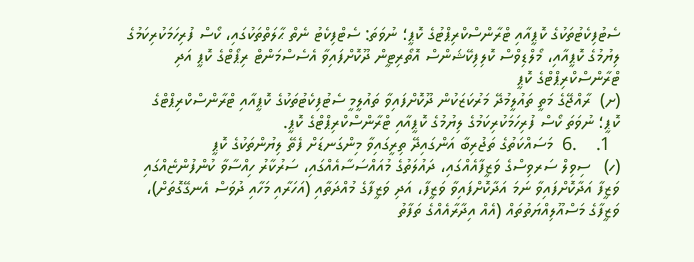ސެޓުފިކެޓުތަކުގެ ކޮޕީއާއި ޓްރާންސްކްރިޕްޓުގެ ކޮޕީ؛ ނުވަތަ: ސެޓްފިކެޓު ނެތް ޙާލަތްތަކުގައި، ކޯސް ފުރިހަމަކުރިކަމުގެ ލިޔުމުގެ ކޮޕީއާއި، މޯލްޑިވްސް ކޮލިފިކޭޝަންސް އޮތޯރިޓީން ދޫކޮށްފައިވާ އެސެސްމަންޓް ރިޕޯޓްގެ ކޮޕީ އަދި ޓްރާންސްކްރިޕްޓްގެ ކޮޕީ
(ށ)  ރާއްޖޭގެ މަތީ ތައުލީމުދޭ މަރުކަޒަކުން ދޫކޮށްފައިވާ ތައުލީމީ ސެޓުފިކެޓުތަކުގެ ކޮޕީއާއި ޓްރާންސްކްރިޕްޓްގެ ކޮޕީ؛ ނުވަތަ ކޯސް ފުރިހަމަކުރިކަމުގެ ލިޔުމުގެ ކޮޕީއާއި ޓްރާންސްކްރިޕްޓްގެ ކޮޕީ.
  1.    .6  މަސައްކަތުގެ ތަޖުރިބާ އަންގައިދޭ ތިރީގައިވާ މިންގަނޑަށް ފެތޭ ލިޔުންތަކުގެ ކޮޕީ
(ހ)   ސިވިލް ސަރވިސްގެ ވަޒީފާއެއްގައި، ދައުލަތުގެ މުއައްސަސާއެއްގައި، ސަރުކާރު ހިއްސާވާ ކުންފުންޏެއްގައި ވަޒީފާ އަދާކޮށްފައިވާ ނަމަ އަދާކޮށްފައިވާ ވަޒީފާ، އަދި ވަޒީފާގެ މުއްދަތާއި (އަހަރާއި މަހާއި ދުވަސް އެނގޭގޮތަށް)، ވަޒީފާގެ މަސްއޫލިއްޔަތުތައް (އެއް އިދާރާއެއްގެ ތަފާތު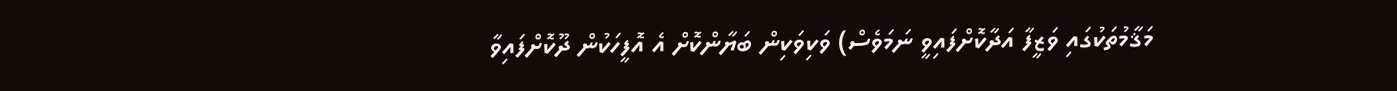މަޤާމުތަކުގައި ވަޒީފާ އަދާކޮށްފައިވީ ނަމަވެސް) ވަކިވަކިން ބަޔާންކޮށް އެ އޮފީހަކުން ދޫކޮށްފައިވާ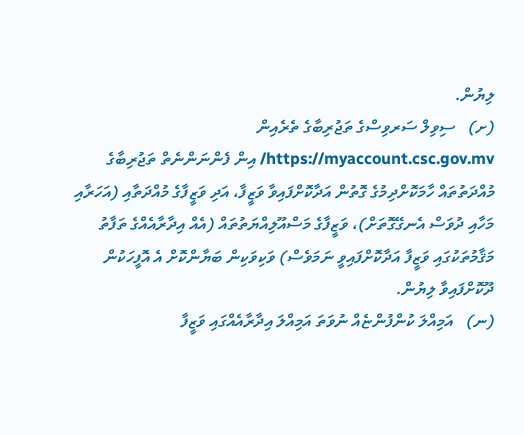ލިޔުން.
(ށ)   ސިވިލް ސަރވިސްގެ ތަޖުރިބާގެ ތެރެއިން https://myaccount.csc.gov.mv/ އިން ފެންނަންނެތް ތަޖުރިބާގެ މުއްދަތުތައް ހާމަކޮށްދިމުގެ ގޮތުން އަދާކޮށްފައިވާ ވަޒީފާ، އަދި ވަޒީފާގެ މުއްދަތާއި (އަހަރާއި މަހާއި ދުވަސް އެނގޭގޮތަށް)، ވަޒީފާގެ މަސްއޫލިއްޔަތުތައް (އެއް އިދާރާއެއްގެ ތަފާތު މަޤާމުތަކުގައި ވަޒީފާ އަދާކޮށްފައިވީ ނަމަވެސް) ވަކިވަކިން ބަޔާންކޮށް އެ އޮފީހަކުން ދޫކޮށްފައިވާ ލިޔުން.
(ނ)   އަމިއްލަ ކުންފުންޏެއް ނުވަތަ އަމިއްލަ އިދާރާއެއްގައި ވަޒީފާ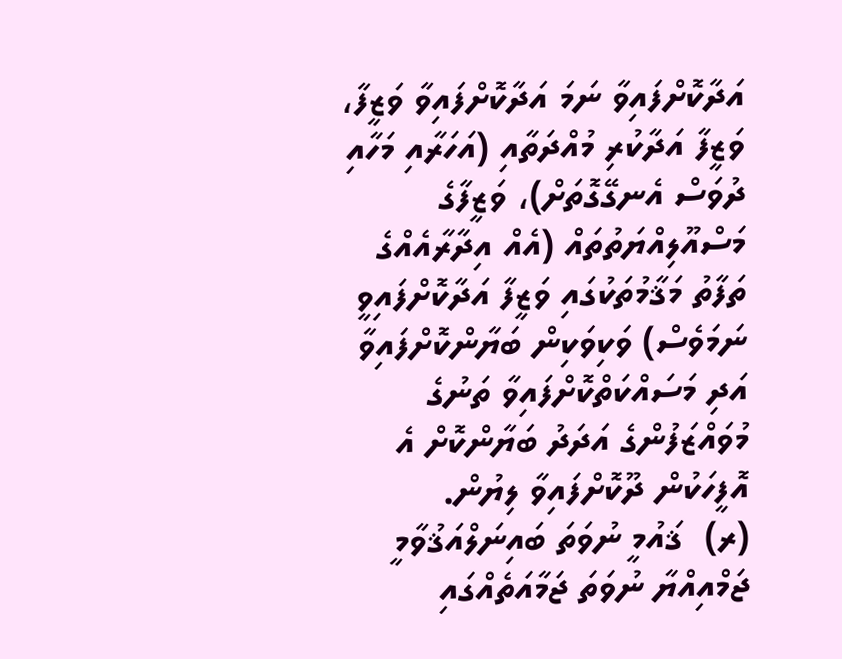އަދާކޮށްފައިވާ ނަމަ އަދާކޮށްފައިވާ ވަޒީފާ، ވަޒީފާ އަދާކުރި މުއްދަތާއި (އަހަރާއި މަހާއި ދުވަސް އެނގޭގޮތަށް)، ވަޒީފާގެ މަސްއޫލިއްޔަތުތައް (އެއް އިދާރާއެއްގެ ތަފާތު މަޤާމުތަކުގައި ވަޒީފާ އަދާކޮށްފައިވީ ނަމަވެސް) ވަކިވަކިން ބަޔާންކޮށްފައިވާ އަދި މަސައްކަތްކޮށްފައިވާ ތަނުގެ މުވައްޒަފުންގެ އަދަދު ބަޔާންކޮށް އެ އޮފީހަކުން ދޫކޮށްފައިވާ ލިޔުން.
(ރ)  ޤައުމީ ނުވަތަ ބައިނަލްއަޤުވާމީ ޖަމްއިއްޔާ ނުވަތަ ޖަމާއަތެއްގައި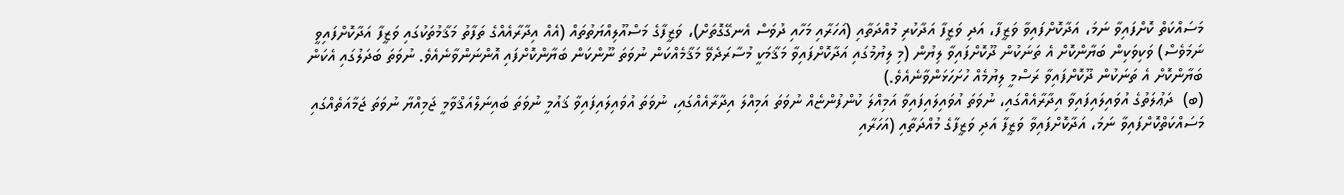މަސައްކަތް ކޮށްފައިވާ ނަމަ، އަދާކޮށްފައިވާ ވަޒީފާ، އަދި ވަޒީފާ އަދާކުރި މުއްދަތާއި (އަހަރާއި މަހާއި ދުވަސް އެނގޭގޮތަށް)، ވަޒީފާގެ މަސްއޫލިއްޔަތުތައް (އެއް އިދާރާއެއްގެ ތަފާތު މަޤާމުތަކުގައި ވަޒީފާ އަދާކޮށްފައިވީ ނަމަވެސް) ވަކިވަކިން ބަޔާންކޮށް އެ ތަނަކުން ދޫކޮށްފައިވާ ލިޔުން (މި ލިޔުމުގައި އަދާކޮށްފައިވާ މަޤާމަކީ މުސާރަދެވޭ މަޤާމެއްކަން ނުވަތަ ނޫންކަން ބަޔާންކޮށްފައި އޮންނަންވާނެއެވެ. ނުވަތަ ބަދަލުގައި އެކަން ބަޔާންކޮށް އެ ތަނަކުން ދޫކޮށްފައިވާ ރަސްމީ ލިޔުމެއް ހުށަހަޅަންވާނެއެވެ.)
(ބ)  ދަޢުލަތުގެ އުވައިލައިފައިވާ އިދާރާއެއްގައި، ނުވަތަ އުވައިލައިފައިވާ އަމިއްލަ ކުންފުންޏެއް ނުވަތަ އަމިއްލަ އިދާރާއެއްގައި، ނުވަތަ އުވައިލައިފައިވާ ޤައުމީ ނުވަތަ ބައިނަލްއަޤްވާމީ ޖަމިއްޔާ ނުވަތަ ޖަމާއަތެއްގައި މަސައްކަތްކޮށްފައިވާ ނަމަ، އަދާކޮށްފައިވާ ވަޒީފާ އަދި ވަޒީފާގެ މުއްދަތާއި (އަހަރާއި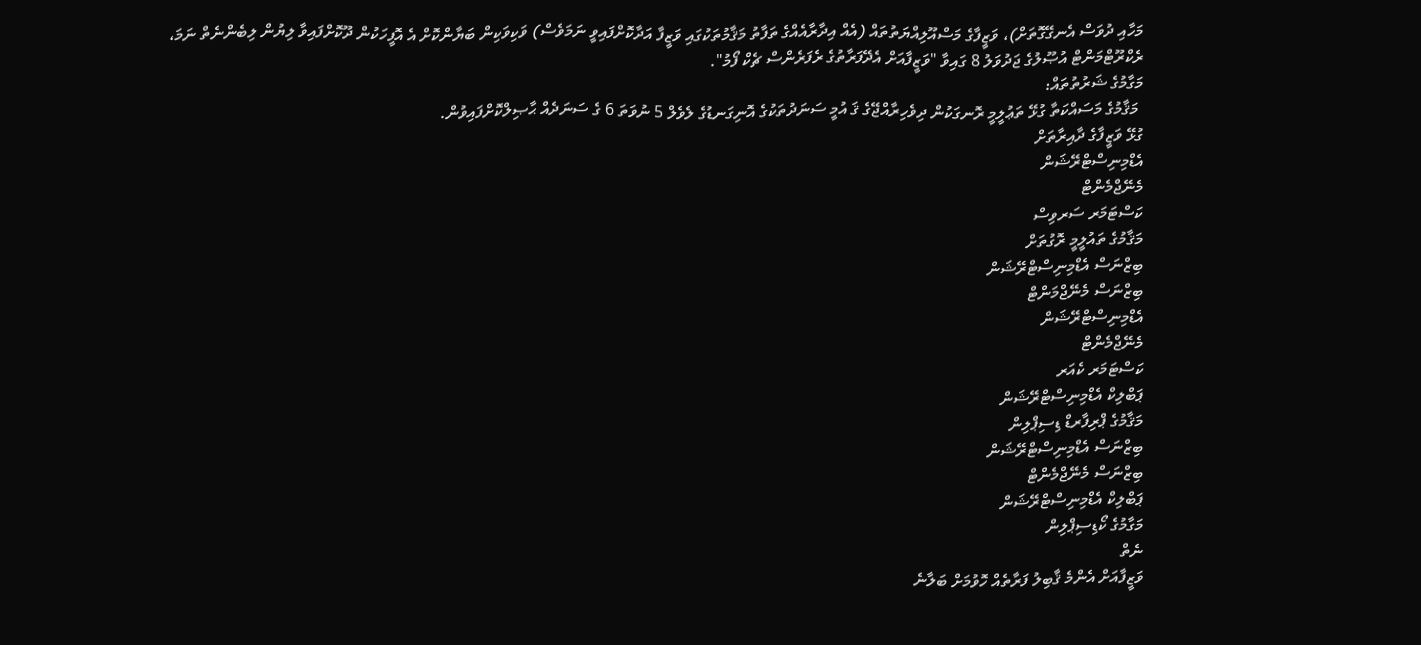މަހާއި ދުވަސް އެނގޭގޮތަށް)، ވަޒީފާގެ މަސްއޫލިއްޔަތުތައް (އެއް އިދާރާއެއްގެ ތަފާތު މަޤާމުތަކުގައި ވަޒީފާ އަދާކޮށްފައިވީ ނަމަވެސް) ވަކިވަކިން ބަޔާންކޮށް އެ އޮފީހަކުން ދޫކޮށްފައިވާ ލިޔުން ލިބެންނެތް ނަމަ، ރެކްރޫޓްމަންޓް އުޞޫލުގެ ޖަދުވަލު 8 ގައިވާ "ވަޒީފާއަށް އެދޭފަރާތުގެ ރެފަރެންސް ޗެކް ފޯމު".
މަގާމުގެ ޝަރުތުތައް:
 މަޤާމުގެ މަސައްކަތާ ގުޅޭ ތަޢުލީމީ ރޮނގަކުން ދިވެހިރާއްޖޭގެ ޤަ އުމީ ސަނަދުތަކުގެ އޮނިގަނޑުގެ ލެވެލް 5 ނުވަތަ 6 ގެ ސަނަދެއް ޙާޞިލްކޮށްފައިވުން.
ގުޅޭ ވަޒީފާގެ ދާއިރާތަށް
އެޑްމިނިސްޓްރޭޝަން
މެނޭޖްމެންޓް
ކަސްޓަމަރ ސަރވިސް
މަޤާމުގެ ތައުލީމީ ރޮގުތަށް
ބިޒްނަސް އެޑްމިނިސްޓްރޭޝަން
ބިޒްނަސް މެނޭޖްމަންޓް
އެޑްމިނިސްޓްރޭޝަން
މެނޭޖްމެންޓް
ކަސްޓަމަރ ކެއަރ
ޕަބްލިކް އެޑްމިނިސްޓްރޭޝަން
މަޤާމުގެ ޕްރިފާރޑް ޑިސިޕްލިން
ބިޒްނަސް އެޑްމިނިސްޓްރޭޝަން
ބިޒްނަސް މެނޭޖްމެންޓް
ޕަބްލިކް އެޑްމިނިސްޓްރޭޝަން
މަގާމުގެ ކޯޑިސިޕްލިން
ނެތް
ވަޒީފާއަށް އެންމެ ޤާބިލު ފަރާތެއް ހޮވުމަށް ބަލާނެ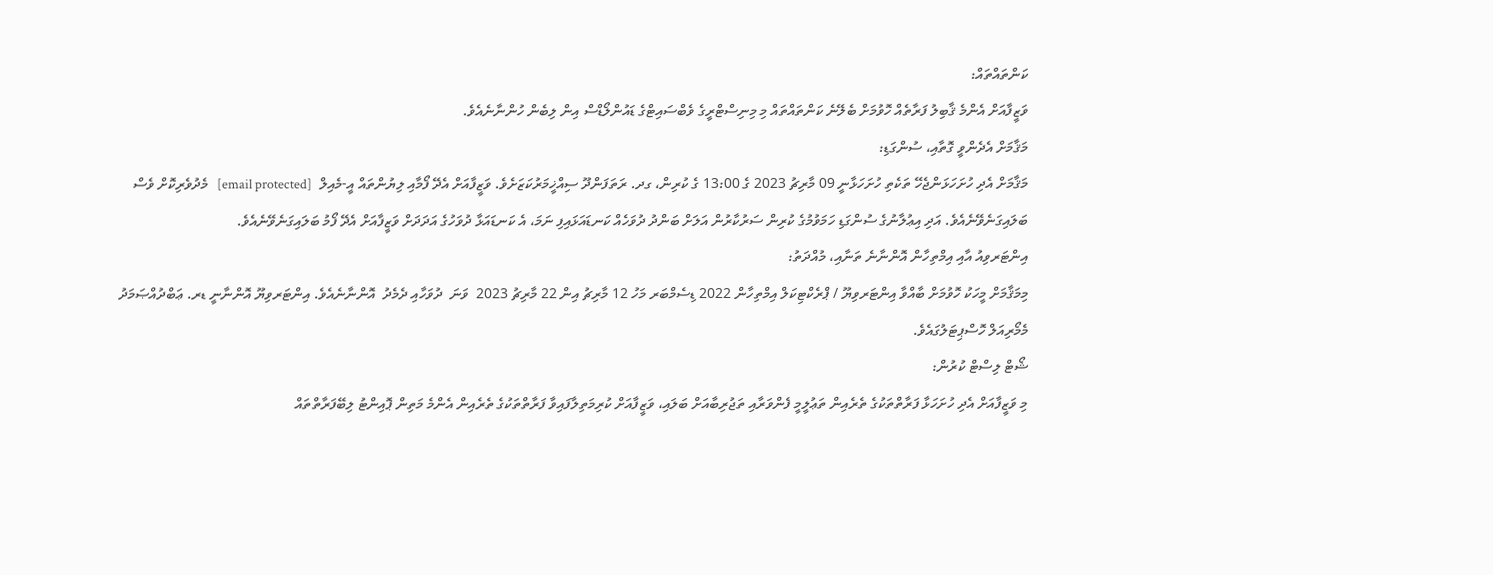ކަންތައްތައް:
ވަޒީފާއަށް އެންމެ ޤާބިލު ފަރާތެއް ހޮވުމަށް ބެލޭނެ ކަންތައްތައް މި މިނިސްޓްރީގެ ވެބްސައިޓްގެ ޑައުންލޯޑްސް އިން ލިބެން ހުންނާނެއެވެ.
މަޤާމަށް އެދެންވީ ގޮތާއި، ސުންގަޑި:
މަޤާމަށް އެދި ހުށަހަޅަންޖެހޭ ތަކެތި ހުށަހަޅާނީ 09 މާރިޗު 2023 ގެ 13:00 ގެ ކުރިން، ގދ. ރަތަފަންދޫ ސިއްޚީމަރުކަޒަށެވެ. ވަޒީފާއަށް އެދޭ ފޯމާއި ލިޔުންތައް އީ-މެއިލް  [email protected]   މެދުވެރިކޮށް ވެސް ބަލައިގަނެވޭނެއެވެ. އަދި އިޢުލާނުގެ ސުންގަޑި ހަމަވުމުގެ ކުރިން ސަރުކާރުން އަލަށް ބަންދު ދުވަހެއް ކަނޑައަޅައިފި ނަމަ، އެ ކަނޑައަޅާ ދުވަހުގެ އަދަދަށް ވަޒީފާއަށް އެދޭ ފޯމު ބަލައިގަނެވޭނެއެވެ.
އިންޓަރވިއު އާއި އިމްތިހާން އޮންނާނެ ތަނާއި، މުއްދަތު:
މިމަޤާމަށް މީހަކު ހޮވުމަށް ބާއްވާ އިންޓަރވިޔޫ / ޕްރެކްޓިކަލް އިމްތިހާން 2022 ޑިސެމްބަރ މަހު 12 މާރިޗު އިން 22 މާރިޗު 2023  ވަނަ  ދުވަހާއި ދެމެދު  އޮންނާނެއެވެ. އިންޓަރވިޔޫ އޮންނާނީ ޑރ. ޢަބްދުއްޞަމަދު މެމޯރިއަލް ހޮސްޕިޓަލުގައެވެ.
ޝޯޓް ލިސްޓް ކުރުން:
މި ވަޒީފާއަށް އެދި ހުށަހަޅާ ފަރާތްތަކުގެ ތެރެއިން ތަޢުލީމީ ފެންވަރާއި ތަޖުރިބާއަށް ބަލައި، ވަޒީފާއަށް ކުރިމަތިލާފައިވާ ފަރާތްތަކުގެ ތެރެއިން އެންމެ މަތިން ޕޮއިންޓު ލިބޭފަރާތްތައް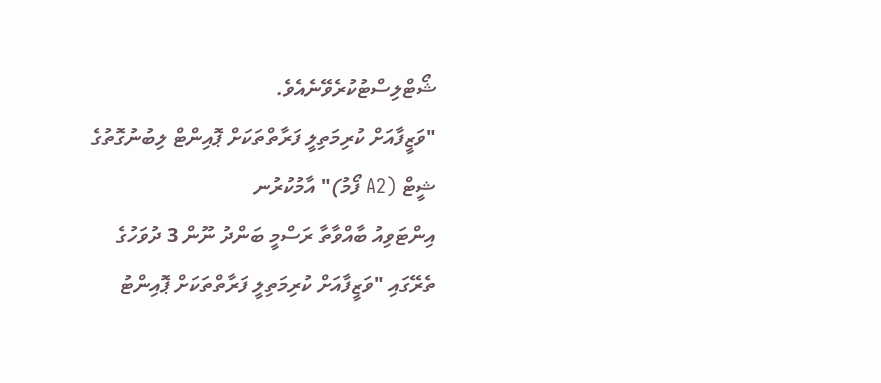ޝޯޓްލިސްޓުކުރެވޭނެއެވެ.
"ވަޒީފާއަށް ކުރިމަތިލީ ފަރާތްތަކަށް ޕޮއިންޓް ލިބުނުގޮތުގެ ޝީޓް (A2 ފޯމު)" އާމުކުރުނ
އިންޓަވިއު ބާއްވާތާ ރަސްމީ ބަންދު ނޫން 3 ދުވަހުގެ ތެރޭގައި "ވަޒީފާއަށް ކުރިމަތިލީ ފަރާތްތަކަށް ޕޮއިންޓު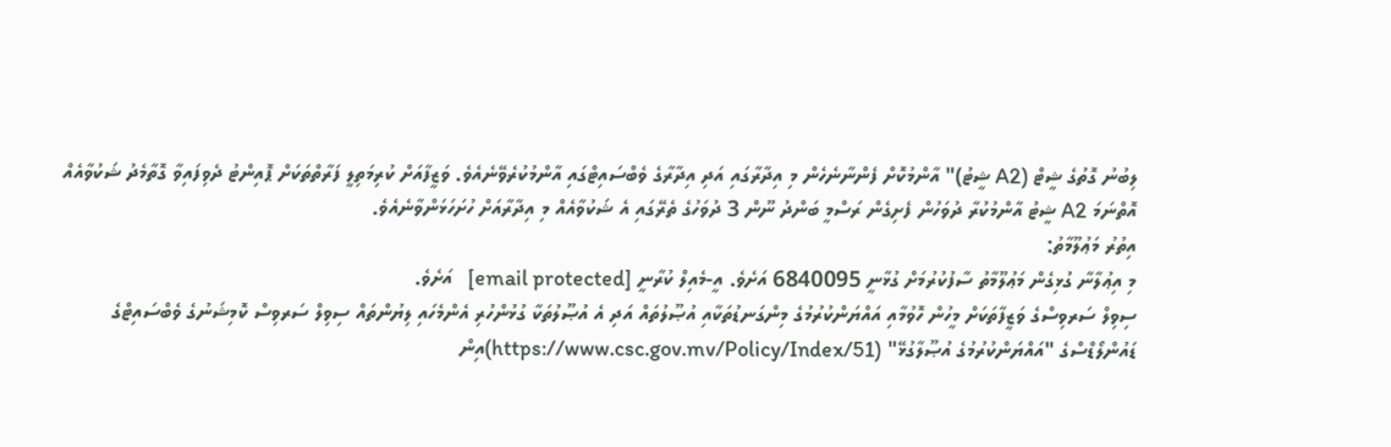ލިބުނު ގޮތުގެ ޝީޓް (A2 ޝީޓު)" އާންމުކޮށް ފެންނާނެހެން މި އިދާރާގައި އަދި އިދާރާގެ ވެބްސައިޓްގައި އާންމުކުރެވޭނެއެވެ. ވަޒީފާއަށް ކުރިމަތިލީ ފަރާތްތަކަށް ޕޮއިންޓު ދެވިފައިވާ ގޮތާމެދު ޝަކުވާއެއް އޮތްނަމަ A2 ޝީޓު އާންމުކުރާ ދުވަހުން ފެށިގެން ރަސްމީ ބަންދު ނޫން 3 ދުވަހުގެ ތެރޭގައި އެ ޝަކުވާއެއް މި އިދާރާއަށް ހުށަހަޅަންވާނެއެވެ.
އިތުރު މަޢުލޫމާތު:
މި އިޢުލާނާ ގުޅިގެން މަޢުލޫމާތު ސާފުކުރުމަށް ގުޅާނީ 6840095 އަށެވެ. އީ-މެއިލް ކުރާނީ [email protected]   އަށެވެ.
ސިވިލް ސަރވިސްގެ ވަޒީފާތަކަށް މީހުން ހޮވުމާއި އައްޔަންކުރުމުގެ މިންގަނޑުތަކާއި އުޞޫލުތައް އަދި އެ އުޞޫލުތަކާ ގުޅުންހުރި އެންމެހައި ލިޔުންތައް ސިވިލް ސަރވިސް ކޮމިޝަނުގެ ވެބްސައިޓްގެ ޑައުންލޯޑްސްގެ "އައްޔަންކުރުމުގެ އުޞޫލާގުޅޭ" (https://www.csc.gov.mv/Policy/Index/51)އިން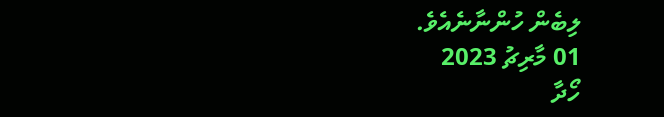ލިބެން ހުންނާނެއެވެ.
01 މާރިޗު 2023
ހޯދާ